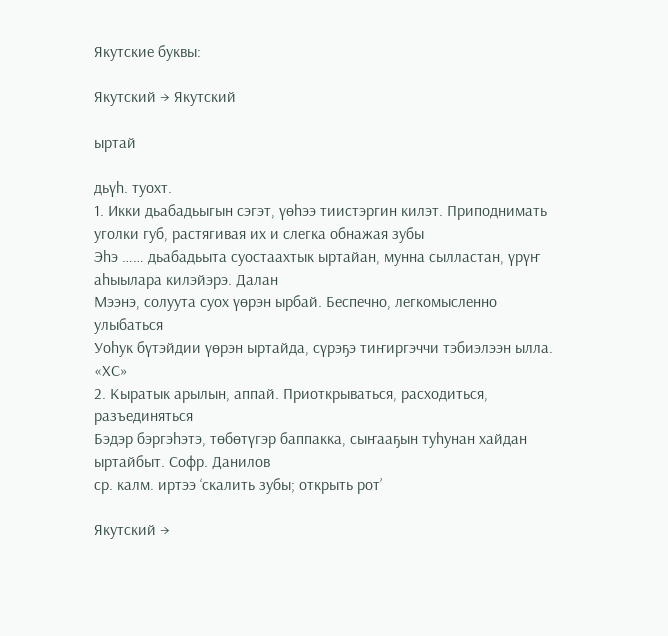Якутские буквы:

Якутский → Якутский

ыртай

дьүһ. туохт.
1. Икки дьабадьыгын сэгэт, үөһээ тиистэргин килэт. Приподнимать уголки губ, растягивая их и слегка обнажая зубы
Эһэ …… дьабадьыта суостаахтык ыртайан, мунна сылластан, үрүҥ аһыылара килэйэрэ. Далан
Мээнэ, солуута суох үөрэн ырбай. Беспечно, легкомысленно улыбаться
Уоһук бүтэйдии үөрэн ыртайда, сүрэҕэ тиҥиргэччи тэбиэлээн ылла. «ХС»
2. Кыратык арылын, аппай. Приоткрываться, расходиться, разъединяться
Бэдэр бэргэһэтэ, төбөтүгэр баппакка, сыҥааҕын туһунан хайдан ыртайбыт. Софр. Данилов
ср. калм. иртээ ‘скалить зубы; открыть рот’

Якутский →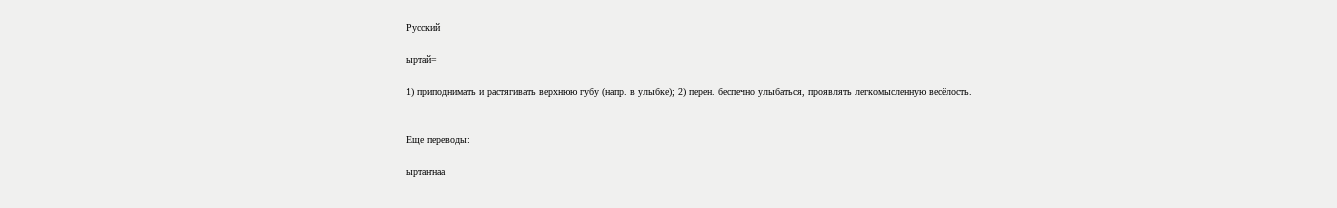Русский

ыртай=

1) приподнимать и растягивать верхнюю губу (напр. в улыбке); 2) перен. беспечно улыбаться, проявлять легкомысленную весёлость.


Еще переводы:

ыртаҥнаа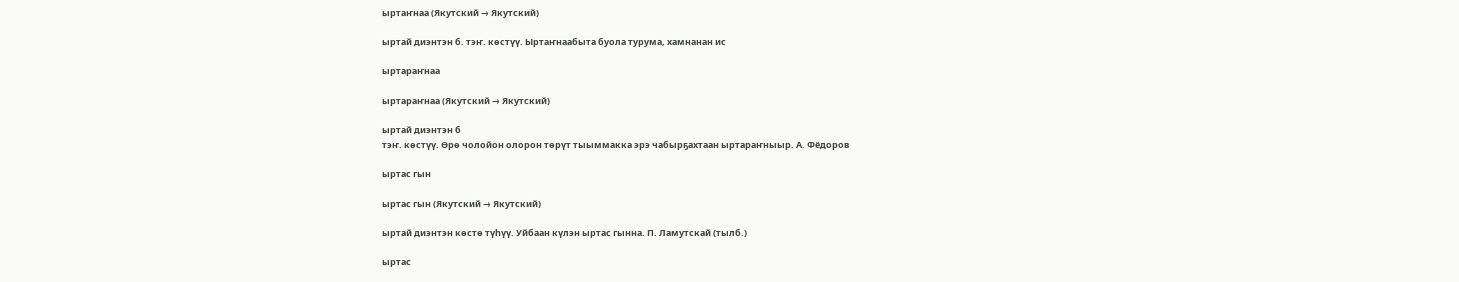ыртаҥнаа (Якутский → Якутский)

ыртай диэнтэн б. тэҥ. көстүү. Ыртаҥнаабыта буола турума, хамнанан ис

ыртараҥнаа

ыртараҥнаа (Якутский → Якутский)

ыртай диэнтэн б
тэҥ. көстүү. Өрө чолойон олорон төрүт тыыммакка эрэ чабырҕахтаан ыртараҥныыр. А. Фёдоров

ыртас гын

ыртас гын (Якутский → Якутский)

ыртай диэнтэн көстө түһүү. Уйбаан күлэн ыртас гынна. П. Ламутскай (тылб.)

ыртас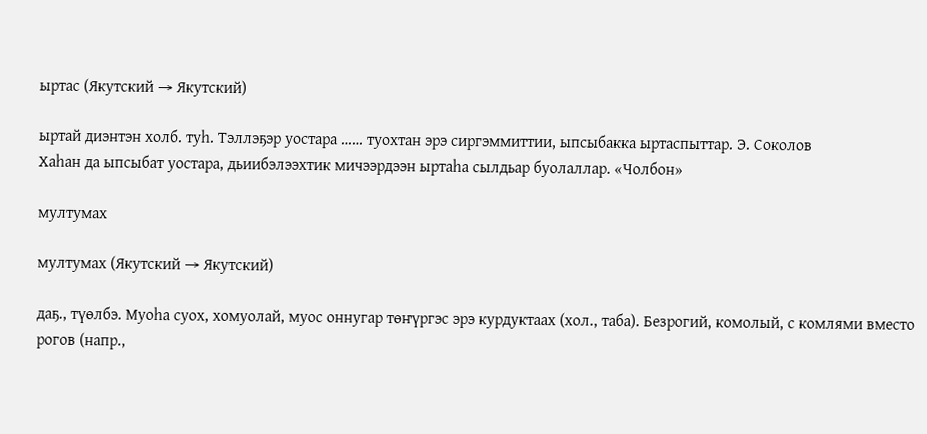ыртас (Якутский → Якутский)

ыртай диэнтэн холб. туһ. Тэллэҕэр уостара …… туохтан эрэ сиргэммиттии, ыпсыбакка ыртаспыттар. Э. Соколов
Хаһан да ыпсыбат уостара, дьиибэлээхтик мичээрдээн ыртаһа сылдьар буолаллар. «Чолбон»

мултумах

мултумах (Якутский → Якутский)

даҕ., түөлбэ. Муоһа суох, хомуолай, муос оннугар төҥүргэс эрэ курдуктаах (хол., таба). Безрогий, комолый, с комлями вместо рогов (напр.,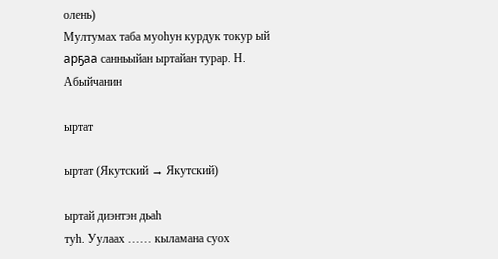олень)
Мултумах таба муоһун курдук токур ый арҕаа санньыйан ыртайан турар. Н. Абыйчанин

ыртат

ыртат (Якутский → Якутский)

ыртай диэнтэн дьаһ
туһ. Уулаах …… кыламана суох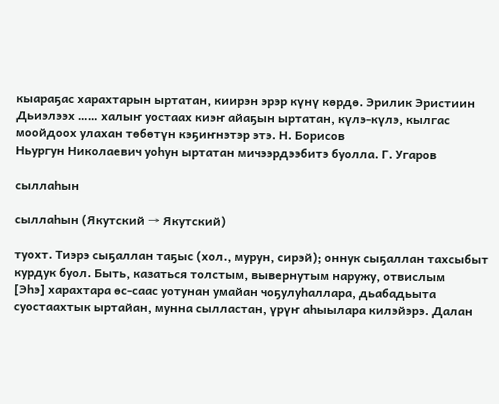кыараҕас харахтарын ыртатан, киирэн эрэр күнү көрдө. Эрилик Эристиин
Дьиэлээх …… халыҥ уостаах киэҥ айаҕын ыртатан, күлэ-күлэ, кылгас моойдоох улахан төбөтүн кэҕиҥнэтэр этэ. Н. Борисов
Ньургун Николаевич уоһун ыртатан мичээрдээбитэ буолла. Г. Угаров

сыллаһын

сыллаһын (Якутский → Якутский)

туохт. Тиэрэ сыҕаллан таҕыс (хол., мурун, сирэй); оннук сыҕаллан тахсыбыт курдук буол. Быть, казаться толстым, вывернутым наружу, отвислым
[Эһэ] харахтара өс-саас уотунан умайан чоҕулуһаллара, дьабадьыта суостаахтык ыртайан, мунна сылластан, үрүҥ аһыылара килэйэрэ. Далан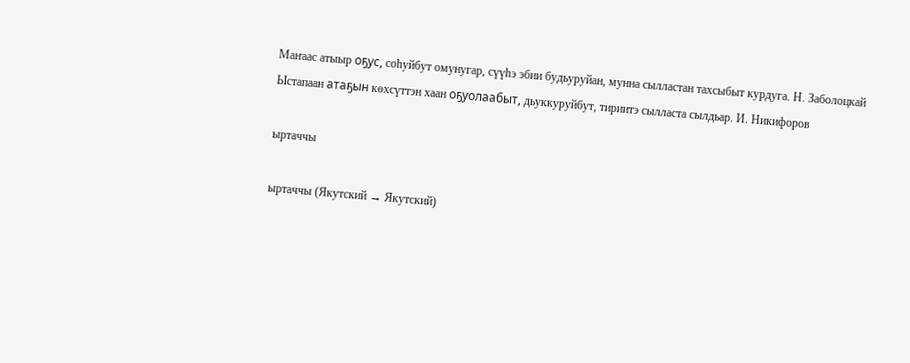Маҥаас атыыр оҕус, соһуйбут омунугар, сүүһэ эбии будьуруйан, мунна сылластан тахсыбыт курдуга. Н. Заболоцкай
Ыстапаан атаҕын көхсүттэн хаан оҕуолаабыт, дьуккуруйбут, тириитэ сылласта сылдьар. И. Никифоров

ыртаччы

ыртаччы (Якутский → Якутский)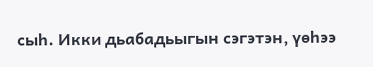сыһ. Икки дьабадьыгын сэгэтэн, үөһээ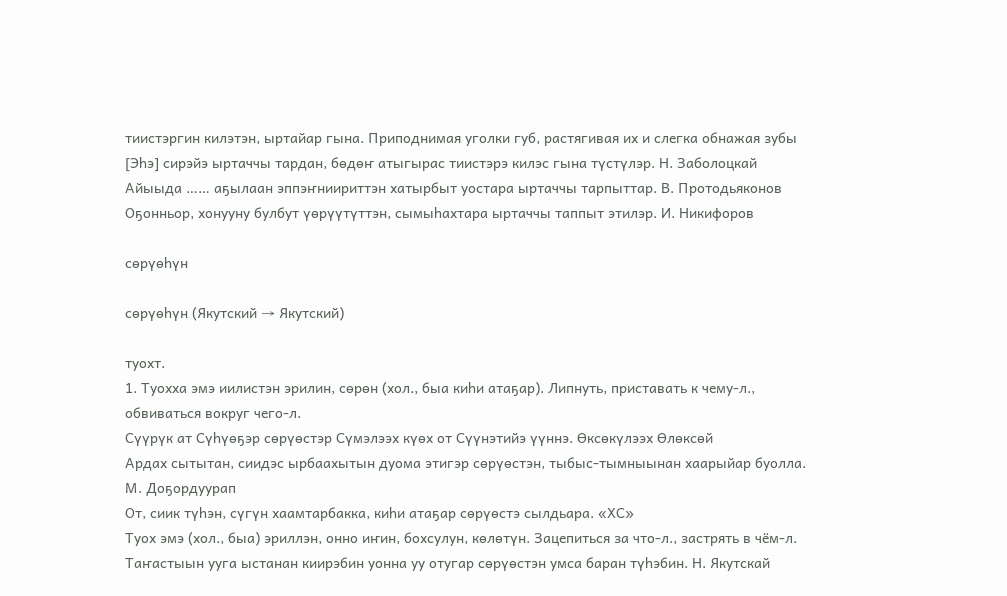тиистэргин килэтэн, ыртайар гына. Приподнимая уголки губ, растягивая их и слегка обнажая зубы
[Эһэ] сирэйэ ыртаччы тардан, бөдөҥ атыгырас тиистэрэ килэс гына түстүлэр. Н. Заболоцкай
Айыыда …… аҕылаан эппэҥниириттэн хатырбыт уостара ыртаччы тарпыттар. В. Протодьяконов
Оҕонньор, хонууну булбут үөрүүтүттэн, сымыһахтара ыртаччы таппыт этилэр. И. Никифоров

сөрүөһүн

сөрүөһүн (Якутский → Якутский)

туохт.
1. Туохха эмэ иилистэн эрилин, сөрөн (хол., быа киһи атаҕар). Липнуть, приставать к чему-л., обвиваться вокруг чего-л.
Сүүрүк ат Сүһүөҕэр сөрүөстэр Сүмэлээх күөх от Сүүнэтийэ үүннэ. Өксөкүлээх Өлөксөй
Ардах сытытан, сиидэс ырбаахытын дуома этигэр сөрүөстэн, тыбыс-тымныынан хаарыйар буолла. М. Доҕордуурап
От, сиик түһэн, сүгүн хаамтарбакка, киһи атаҕар сөрүөстэ сылдьара. «ХС»
Туох эмэ (хол., быа) эриллэн, онно иҥин, бохсулун, көлөтүн. Зацепиться за что-л., застрять в чём-л.
Таҥастыын ууга ыстанан киирэбин уонна уу отугар сөрүөстэн умса баран түһэбин. Н. Якутскай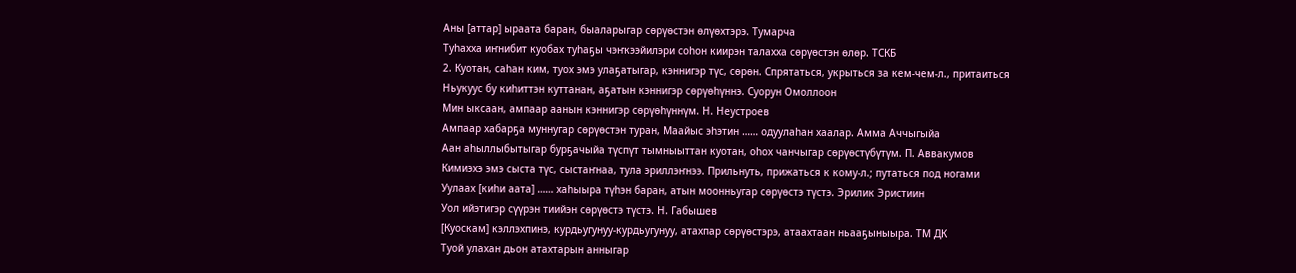Аны [аттар] ыраата баран, быаларыгар сөрүөстэн өлүөхтэрэ. Тумарча
Туһахха иҥнибит куобах туһаҕы чэҥкээйилэри соһон киирэн талахха сөрүөстэн өлөр. ТСКБ
2. Куотан, саһан ким, туох эмэ улаҕатыгар, кэннигэр түс, сөрөн. Спрятаться, укрыться за кем-чем-л., притаиться
Ньукуус бу киһиттэн куттанан, аҕатын кэннигэр сөрүөһүннэ. Суорун Омоллоон
Мин ыксаан, ампаар аанын кэннигэр сөрүөһүннүм. Н. Неустроев
Ампаар хабарҕа муннугар сөрүөстэн туран, Маайыс эһэтин …… одуулаһан хаалар. Амма Аччыгыйа
Аан аһыллыбытыгар бурҕачыйа түспүт тымныыттан куотан, оһох чанчыгар сөрүөстүбүтүм. П. Аввакумов
Кимиэхэ эмэ сыста түс, сыстаҥнаа, тула эриллэҥнээ. Прильнуть, прижаться к кому-л.; путаться под ногами
Уулаах [киһи аата] …… хаһыыра түһэн баран, атын моонньугар сөрүөстэ түстэ. Эрилик Эристиин
Уол ийэтигэр сүүрэн тиийэн сөрүөстэ түстэ. Н. Габышев
[Куоскам] кэллэхпинэ, курдьугунуу-курдьугунуу, атахпар сөрүөстэрэ, атаахтаан ньааҕыныыра. ТМ ДК
Туой улахан дьон атахтарын анныгар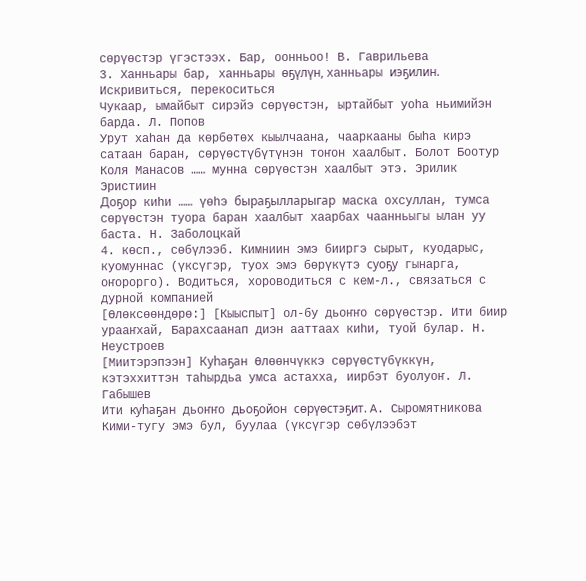сөрүөстэр үгэстээх. Бар, оонньоо! В. Гаврильева
3. Ханньары бар, ханньары өҕүлүн, ханньары иэҕилин. Искривиться, перекоситься
Чукаар, ымайбыт сирэйэ сөрүөстэн, ыртайбыт уоһа ньимийэн барда. Л. Попов
Урут хаһан да көрбөтөх кыылчаана, чааркааны быһа кирэ сатаан баран, сөрүөстүбүтүнэн тоҥон хаалбыт. Болот Боотур
Коля Манасов …… мунна сөрүөстэн хаалбыт этэ. Эрилик Эристиин
Доҕор киһи …… үөһэ быраҕылларыгар маска охсуллан, тумса сөрүөстэн туора баран хаалбыт хаарбах чаанньыгы ылан уу баста. Н. Заболоцкай
4. көсп., сөбүлээб. Кимниин эмэ бииргэ сырыт, куодарыс, куомуннас (үксүгэр, туох эмэ бөрүкүтэ суоҕу гынарга, оҥорорго). Водиться, хороводиться с кем-л., связаться с дурной компанией
[Өлөксөөндөрө:] [Кыыспыт] ол-бу дьоҥҥо сөрүөстэр. Ити биир урааҥхай, Барахсаанап диэн ааттаах киһи, туой булар. Н. Неустроев
[Миитэрэпээн] Куһаҕан Өлөөнчүккэ сөрүөстүбүккүн, кэтэххиттэн таһырдьа умса астахха, иирбэт буолуоҥ. Л. Габышев
Ити куһаҕан дьоҥҥо дьоҕойон сөрүөстэҕит. А. Сыромятникова
Кими-тугу эмэ бул, буулаа (үксүгэр сөбүлээбэт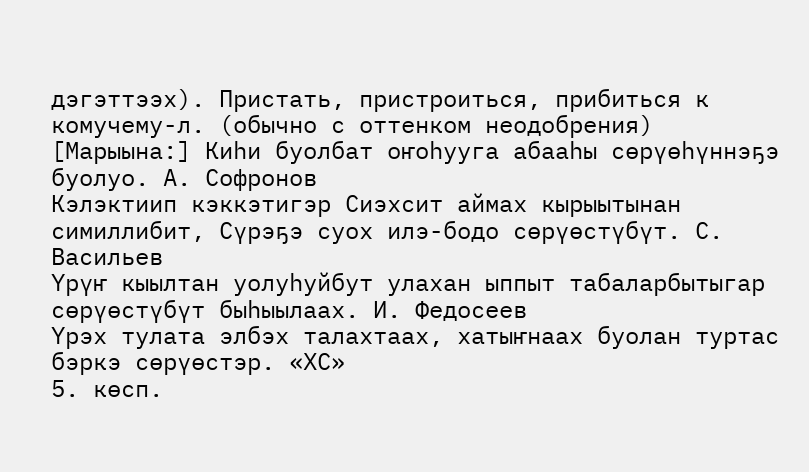дэгэттээх). Пристать, пристроиться, прибиться к комучему-л. (обычно с оттенком неодобрения)
[Марыына:] Киһи буолбат оҥоһууга абааһы сөрүөһүннэҕэ буолуо. А. Софронов
Кэлэктиип кэккэтигэр Сиэхсит аймах кырыытынан симиллибит, Сүрэҕэ суох илэ-бодо сөрүөстүбүт. С. Васильев
Үрүҥ кыылтан уолуһуйбут улахан ыппыт табаларбытыгар сөрүөстүбүт быһыылаах. И. Федосеев
Үрэх тулата элбэх талахтаах, хатыҥнаах буолан туртас бэркэ сөрүөстэр. «ХС»
5. көсп.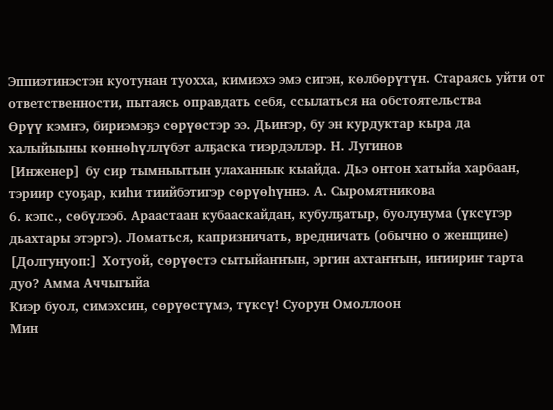Эппиэтинэстэн куотунан туохха, кимиэхэ эмэ сигэн, көлбөрүтүн. Стараясь уйти от ответственности, пытаясь оправдать себя, ссылаться на обстоятельства
Өрүү кэмҥэ, бириэмэҕэ сөрүөстэр ээ. Дьиҥэр, бу эн курдуктар кыра да халыйыыны көннөһүллүбэт алҕаска тиэрдэллэр. Н. Лугинов
[Инженер] бу сир тымныытын улаханнык кыайда. Дьэ онтон хатыйа харбаан, тэриир суоҕар, киһи тиийбэтигэр сөрүөһүннэ. А. Сыромятникова
6. кэпс., сөбүлээб. Араастаан кубааскайдан, кубулҕатыр, буолунума (үксүгэр дьахтары этэргэ). Ломаться, капризничать, вредничать (обычно о женщине)
[Долгунуоп:] Хотуой, сөрүөстэ сытыйаҥҥын, эргин ахтаҥҥын, иҥиириҥ тарта дуо? Амма Аччыгыйа
Киэр буол, симэхсин, сөрүөстүмэ, түксү! Суорун Омоллоон
Мин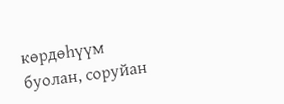көрдөһүүм буолан, соруйан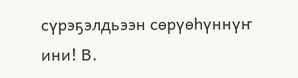сүрэҕэлдьээн сөрүөһүннүҥ ини! В.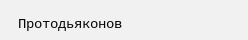Протодьяконов